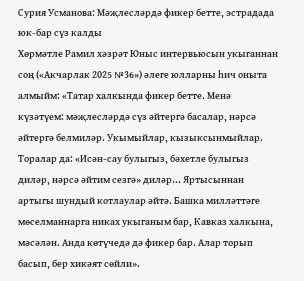Сурия Усманова: Мәҗлесләрдә фикер бетте, эстрадада юк-бар сүз калды
Хөрмәтле Рамил хәзрәт Юныс интервьюсын укыганнан соң («Акчарлак 2025 №36») әлеге юлларны һич оныта алмыйм: «Татар халкында фикер бетте. Менә күзәтүем: мәҗлесләрдә сүз әйтергә басалар, нәрсә әйтергә белмиләр. Укымыйлар, кызыксынмыйлар. Торалар да: «Исән-сау булыгыз, бәхетле булыгыз диләр, нәрсә әйтим сезгә» диләр... Яртысыннан артыгы шундый котлаулар әйтә. Башка милләттәге мөселманнарга никах укыганым бар, Кавказ халкына, мәсәлән. Анда көтүчедә дә фикер бар. Алар торып басып, бер хикәят сөйли».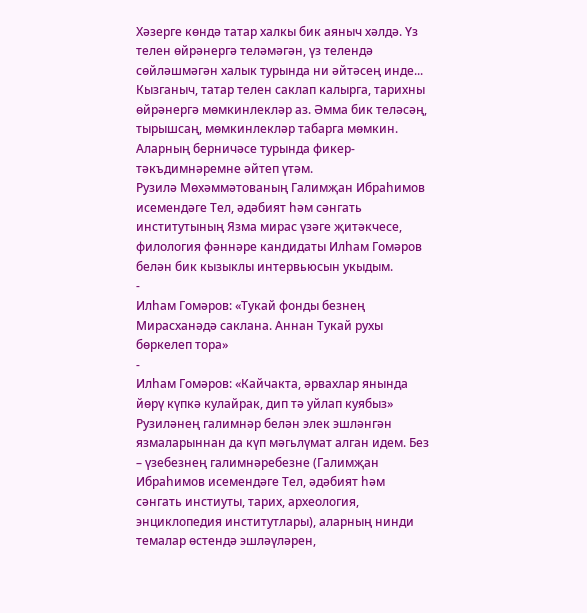Хәзерге көндә татар халкы бик аяныч хәлдә. Үз телен өйрәнергә теләмәгән, үз телендә сөйләшмәгән халык турында ни әйтәсең инде...
Кызганыч, татар телен саклап калырга, тарихны өйрәнергә мөмкинлекләр аз. Әмма бик теләсәң, тырышсаң, мөмкинлекләр табарга мөмкин. Аларның берничәсе турында фикер-тәкъдимнәремне әйтеп үтәм.
Рузилә Мөхәммәтованың Галимҗан Ибраһимов исемендәге Тел, әдәбият һәм сәнгать институтының Язма мирас үзәге җитәкчесе, филология фәннәре кандидаты Илһам Гомәров белән бик кызыклы интервьюсын укыдым.
-
Илһам Гомәров: «Тукай фонды безнең Мирасханәдә саклана. Аннан Тукай рухы бөркелеп тора»
-
Илһам Гомәров: «Кайчакта, әрвахлар янында йөрү күпкә кулайрак, дип тә уйлап куябыз»
Рузиләнең галимнәр белән элек эшләнгән язмаларыннан да күп мәгьлүмат алган идем. Без – үзебезнең галимнәребезне (Галимҗан Ибраһимов исемендәге Тел, әдәбият һәм сәнгать инстиуты, тарих, археология, энциклопедия институтлары), аларның нинди темалар өстендә эшләүләрен,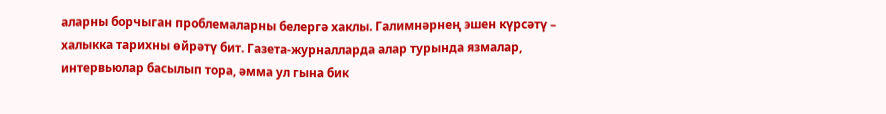аларны борчыган проблемаларны белергә хаклы. Галимнәрнең эшен күрсәтү – халыкка тарихны өйрәтү бит. Газета-журналларда алар турында язмалар, интервьюлар басылып тора, әмма ул гына бик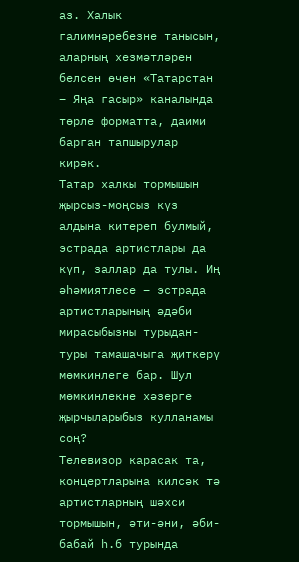аз. Халык галимнәребезне танысын, аларның хезмәтләрен белсен өчен «Татарстан – Яңа гасыр» каналында төрле форматта, даими барган тапшырулар кирәк.
Татар халкы тормышын җырсыз-моңсыз күз алдына китереп булмый, эстрада артистлары да күп, заллар да тулы. Иң әһәмиятлесе – эстрада артистларының әдәби мирасыбызны турыдан-туры тамашачыга җиткерү мөмкинлеге бар. Шул мөмкинлекне хәзерге җырчыларыбыз кулланамы соң?
Телевизор карасак та, концертларына килсәк тә артистларның шәхси тормышын, әти-әни, әби-бабай һ.б турында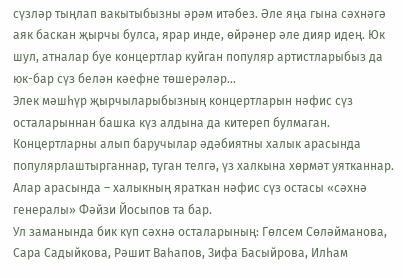сүзләр тыңлап вакытыбызны әрәм итәбез. Әле яңа гына сәхнәгә аяк баскан җырчы булса, ярар инде, өйрәнер әле дияр идең. Юк шул, атналар буе концертлар куйган популяр артистларыбыз да юк-бар сүз белән кәефне төшерәләр...
Элек мәшһүр җырчыларыбызның концертларын нәфис сүз осталарыннан башка күз алдына да китереп булмаган. Концертларны алып баручылар әдәбиятны халык арасында популярлаштырганнар, туган телгә, үз халкына хөрмәт уятканнар. Алар арасында – халыкның яраткан нәфис сүз остасы «сәхнә генералы» Фәйзи Йосыпов та бар.
Ул заманында бик күп сәхнә осталарының: Гөлсем Сөләйманова, Сара Садыйкова, Рәшит Ваһапов, Зифа Басыйрова, Илһам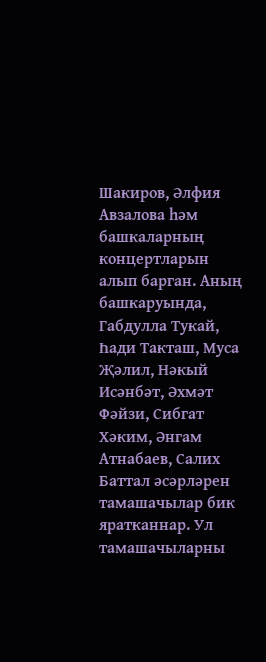Шакиров, Әлфия Авзалова һәм башкаларның концертларын алып барган. Аның башкаруында, Габдулла Тукай, Һади Такташ, Муса Җәлил, Нәкый Исәнбәт, Әхмәт Фәйзи, Сибгат Хәким, Әнгам Атнабаев, Салих Баттал әсәрләрен тамашачылар бик яратканнар. Ул тамашачыларны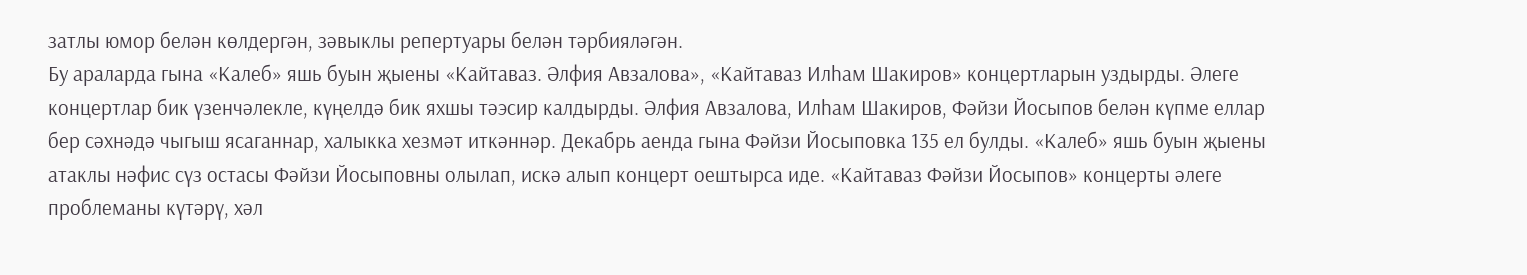затлы юмор белән көлдергән, зәвыклы репертуары белән тәрбияләгән.
Бу араларда гына «Калеб» яшь буын җыены «Кайтаваз. Әлфия Авзалова», «Кайтаваз Илһам Шакиров» концертларын уздырды. Әлеге концертлар бик үзенчәлекле, күңелдә бик яхшы тәэсир калдырды. Әлфия Авзалова, Илһам Шакиров, Фәйзи Йосыпов белән күпме еллар бер сәхнәдә чыгыш ясаганнар, халыкка хезмәт иткәннәр. Декабрь аенда гына Фәйзи Йосыповка 135 ел булды. «Калеб» яшь буын җыены атаклы нәфис сүз остасы Фәйзи Йосыповны олылап, искә алып концерт оештырса иде. «Кайтаваз Фәйзи Йосыпов» концерты әлеге проблеманы күтәрү, хәл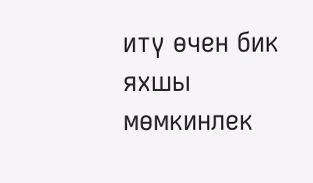итү өчен бик яхшы мөмкинлек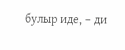булыр иде, – ди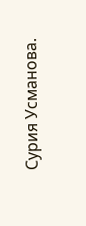Сурия Усманова.